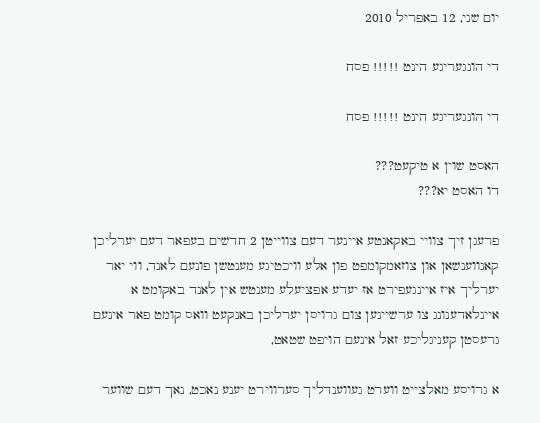יום שני, 12 באפריל 2010

די הונגעריגע הינט !!!!! פסח

די הונגעריגע הינט !!!!! פסח

האסט שוין א טיקעט???
דו האסט יא???

פרעגן זיך צוויי באקאנטע איינער דעם צווייטן 2 חדשים בעפאר דעם יערליכן קאנווענשאן און צוזאמקומפט פון אלע וויכטיגע מענטשן פונעם לאנד, ווי יאר יערליך איז איינגעפירט אז יעדע אפציעלע מענטש אין לאנד באקומט א איינלאדענונג צו ערשיינען צום גרויסן יערליכן באנקעט וואס קומט פאר אינעם גרעסטן קעניגליכע זאל אינעם הויפט שטאט,

א גרויסע מאלצייט ווערט געווענדליך סערווירט יענע נאכט, נאך דעם שווער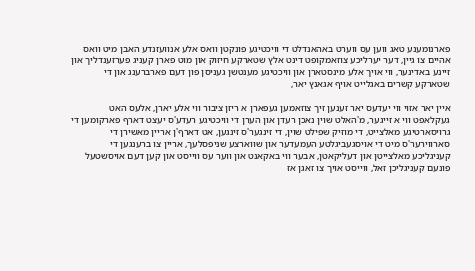פארנומענע טאג ווען עס ווערט באהאנדלט די וויכטיגע פונקטן וואס אלע אנוועזנדע האבן מיט וואס אהיים צו גיין, דער יערליכע צוזאמקופט דינט אלץ שטארקע חיזוק און מוט פארן קעניג פערזענדליך און זיינע באדינער, ווי אויך אלע מינסטארן און וויכטיגע מענטשן געניסן פון דעם פארברענג און די שטארקע קשרים באגלייט אויף אגאנץ יאר,

איין יאר אזוי ווי יעדעס יאר זענען זיך צוזאמען געפארן א ריזן ציבור ווי אלע יארן, אלעס האט געקלאפט ווי א זייגער, מ'האלט שוין נאכן רעדן און הערן די וויכטיגע רעדע'ס יעצט דארף פארקומען די גרויסארטיגע מאלצייט, די מוזיק שפילט שוין, די זינגער'ס זינגען, אט דארף'ן אריין מאשירן די סארווירער'ס מיט די אויסגעביגלטע העמעדער און שווארצע שניפסלעך, אריין צו ברענגען די קעניגליכע מאלצייטן און דעליקאטן, אבער ווי באקאנט און ווער עס ווייסט און קען דעם אויסשטעל פונעם קעניגליכן זאל, ווייסט אויך צו זאגן אז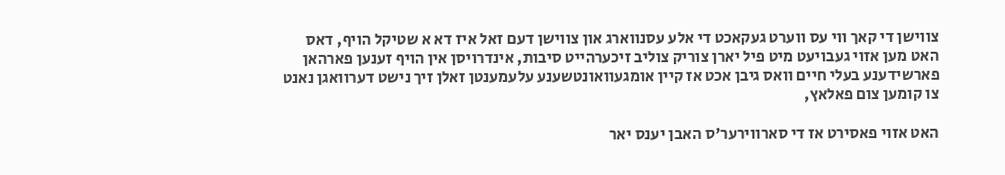צווישן די קאך ווי עס ווערט געקאכט די אלע עסנווארג און צווישן דעם זאל איז דא א שטיקל הויף, דאס האט מען אזוי געבויעט מיט פיל יארן צוריק צוליב זיכערהייט סיבות, אינדרויסן אין הויף זענען פארהאן פארשידענע בעלי חיים וואס גיבן אכט אז קיין אומגעוואונטשענע עלעמענטן זאלן זיך נישט דערוואגן נאנט צו קומען צום פאלאץ,

האט אזוי פאסירט אז די סארווירער'ס האבן יענס יאר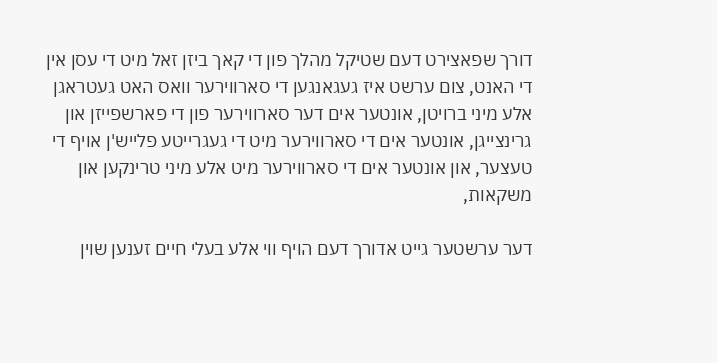דורך שפאצירט דעם שטיקל מהלך פון די קאך ביזן זאל מיט די עסן אין די האנט, צום ערשט איז געגאנגען די סארווירער וואס האט געטראגן אלע מיני ברויטן, אונטער אים דער סארווירער פון די פארשפייזן און גרינצייגן, אונטער אים די סארווירער מיט די געגרייטע פלייש'ן אויף די טעצער, און אונטער אים די סארווירער מיט אלע מיני טרינקען און משקאות,

דער ערשטער גייט אדורך דעם הויף ווי אלע בעלי חיים זענען שוין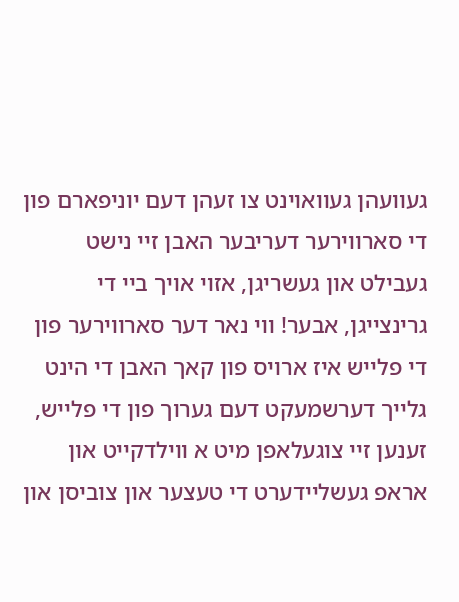געוועהן געוואוינט צו זעהן דעם יוניפארם פון די סארווירער דעריבער האבן זיי נישט געבילט און געשריגן, אזוי אויך ביי די גרינצייגן, אבער! ווי נאר דער סארווירער פון די פלייש איז ארויס פון קאך האבן די הינט גלייך דערשמעקט דעם גערוך פון די פלייש, זענען זיי צוגעלאפן מיט א ווילדקייט און אראפ געשליידערט די טעצער און צוביסן און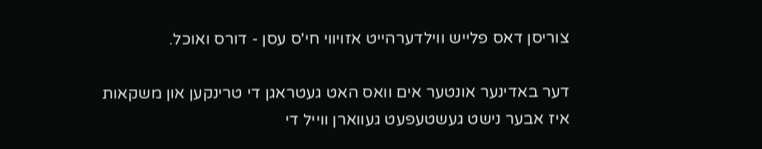צוריסן דאס פלייש ווילדערהייט אזויווי חי'ס עסן - דורס ואוכל.

דער באדינער אונטער אים וואס האט געטראגן די טרינקען און משקאות איז אבער נישט געשטעפעט געווארן ווייל די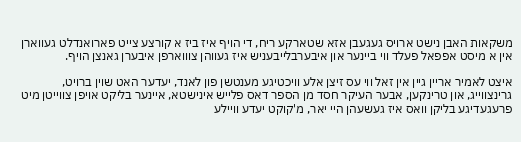משקאות האבן נישט ארויס געגעבן אזא שטארקע ריח, די הויף איז ביז א קורצע צייט פארואנדלט געווארן אין א מיסט אפפאל פעלד ווי ביינער און איבערבלייבעניש איז געווהן צוווארפן איבערן גאנצן הויף.

איצט לאמיר אריין גיין אין זאל ווי עס זיצן אלע וויכטיגע מענטשן פון לאנד, יעדער האט שוין ברויט, גרינצווייג, און טרינקען, אבער העיקר חסד מן הספר דאס פלייש אינישטא, איינער בליקט אויפן צווייטן מיט פרעגעדיגע בליקן וואס איז געשעהן היי יאר, מ'קוקט יעדע וויילע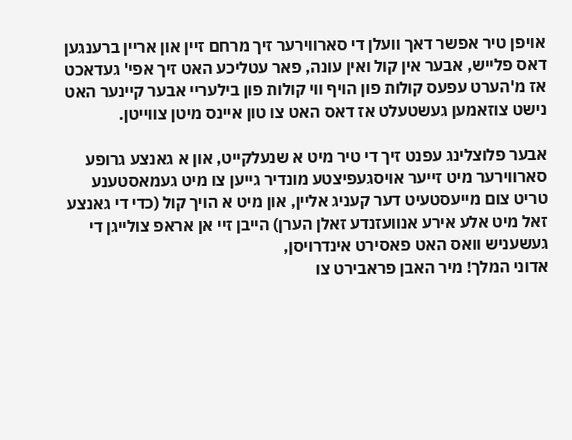אויפן טיר אפשר דאך וועלן די סארווירער זיך מרחם זיין און אריין ברענגען דאס פלייש, אבער אין קול ואין עונה, פאר עטליכע האט זיך אפי' געדאכט אז מ'הערט עפעס קולות פון הויף ווי קולות פון בילעריי אבער קיינער האט נישט צוזאמען געשטעלט אז דאס האט צו טון איינס מיטן צווייטן.

אבער פלוצלינג עפנט זיך די טיר מיט א שנעלקייט, און א גאנצע גרופע סארווירער מיט זייער אויסגעפיצטע מונדיר גייען צו מיט געמאסטענע טריט צום מייעסטעיט דער קעניג אליין, און מיט א הויך קול (כדי די גאנצע זאל מיט אלע אירע אנוועזנדע זאלן הערן) הייבן זיי אן אראפ צולייגן די געשעניש וואס האט פאסירט אינדרויסן,
אדוני המלך! מיר האבן פראבירט צו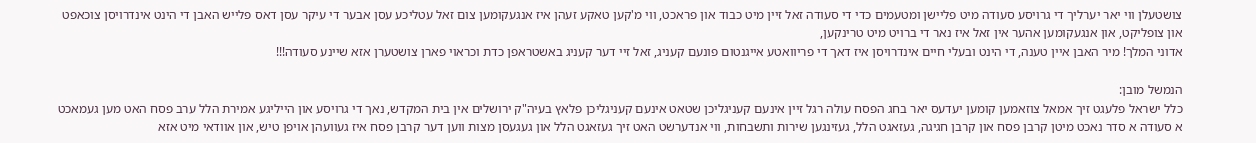צושטעלן ווי יאר יערליך די גרויסע סעודה מיט פליישן ומטעמים כדי די סעודה זאל זיין מיט כבוד און פראכט, ווי מ'קען טאקע זעהן איז אנגעקומען צום זאל עטליכע עסן אבער די עיקר עסן דאס פלייש האבן די הינט אינדרויסן צוכאפט און צופליקט, און אנגעקומען אהער אין זאל איז נאר די ברויט מיט טרינקען,
אדוני המלך! מיר האבן איין טענה, די הינט ובעלי חיים אינדרויסן איז דאך די פריוואטע אייגנטום פונעם קעניג, זאל זיי דער קעניג באשטראפן כדת וכראוי פארן צושטערן אזא שיינע סעודה!!!

הנמשל מובן:
כלל ישראל פלעגט זיך אמאל צוזאמען קומען יעדעס יאר בחג הפסח עולה רגל זיין אינעם קעניגליכן שטאט אינעם קעניגליכן פלאץ בעיה"ק ירושלים אין בית המקדש, נאך די גרויסע און הייליגע אמירת הלל ערב פסח האט מען געמאכט א סעודה א סדר נאכט מיטן קרבן פסח און קרבן חגיגה, געזאגט הלל, געזינגען שירות ותשבחות, ווי אנדערשט האט זיך געזאגט הלל און געגעסן מצות ווען דער קרבן פסח איז געוועהן אויפן טיש, און אוודאי מיט אזא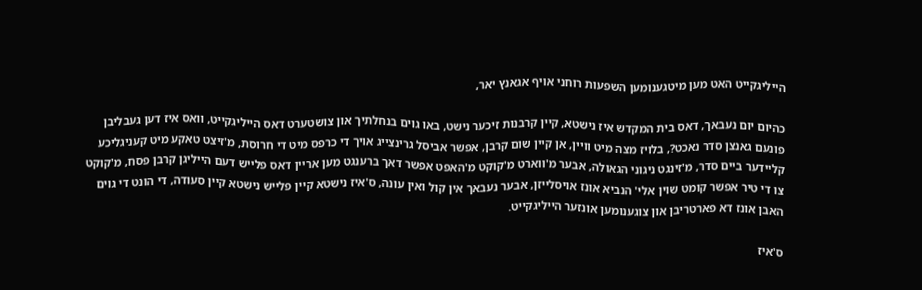הייליגקייט האט מען מיטגענומען השפעות רוחני אויף אגאנץ יאר,

כהיום יום נעבאך, דאס בית המקדש איז נישטא, קיין קרבנות זיכער נישט, באו גוים בנחלתיך און צושטערט דאס הייליגקייט, וואס איז דען געבליבן פונעם גאנצן סדר נאכט?, בלויז מצה מיט וויין, אן קיין שום קרבן, אפשר אביסל גרינצייג אויך די כרפס מיט די חרוסת, מ'זיצט טאקע מיט קעניגליכע קליידער ביים סדר, מ'זינגט ניגוני הגאולה, אבער מ'ווארט מ'קוקט מ'האפט אפשר דאך ברענגט מען אריין דאס פלייש דעם הייליגן קרבן פסח, מ'קוקט צו די טיר אפשר קומט שוין אלי' הנביא אונז אויסלייזן, אבער נעבאך אין קול ואין עונה, ס'איז נישטא קיין פלייש נישטא קיין סעודה, די הונט די גוים האבן אונז דא פארטריבן און צוגענומען אונזער הייליגקייט.

ס'איז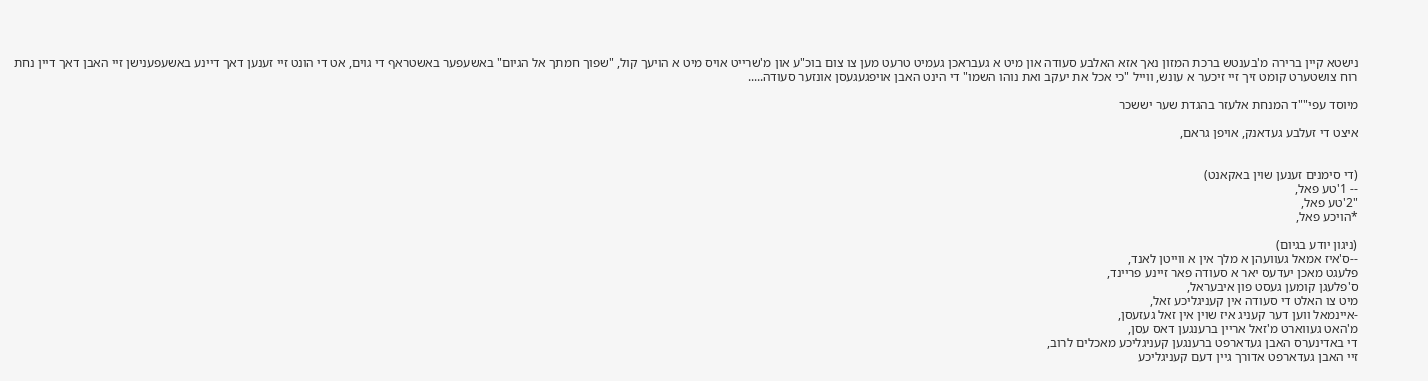נישטא קיין ברירה מ'בענטש ברכת המזון נאך אזא האלבע סעודה און מיט א געבראכן געמיט טרעט מען צו צום בוכ"ע און מ'שרייט אויס מיט א הויעך קול, "שפוך חמתך אל הגיום" באשעפער באשטראף די גוים, אט די הונט זיי זענען דאך דיינע באשעפענישן זיי האבן דאך דיין נחת רוח צושטערט קומט זיך זיי זיכער א עונש, ווייל "כי אכל את יעקב ואת נוהו השמו" די הינט האבן אויפגעגעסן אונזער סעודה.....

מיוסד עפי""ד המנחת אלעזר בהגדת שער יששכר

איצט די זעלבע געדאנק, אויפן גראם,


(די סימנים זענען שוין באקאנט)
-- 1'טע פאל,
"2'טע פאל,
*הויכע פאל,

(ניגון יודע בגיום)
--ס'איז אמאל געוועהן א מלך אין א ווייטן לאנד,
פלעגט מאכן יעדעס יאר א סעודה פאר זיינע פריינד,
ס'פלעגן קומען געסט פון איבעראל,
מיט צו האלט די סעודה אין קעניגליכע זאל,
-איינמאל ווען דער קעניג איז שוין אין זאל געזעסן,
מ'האט געווארט מ'זאל אריין ברענגען דאס עסן,
די באדינערס האבן געדארפט ברענגען קעניגליכע מאכלים לרוב,
זיי האבן געדארפט אדורך גיין דעם קעניגליכע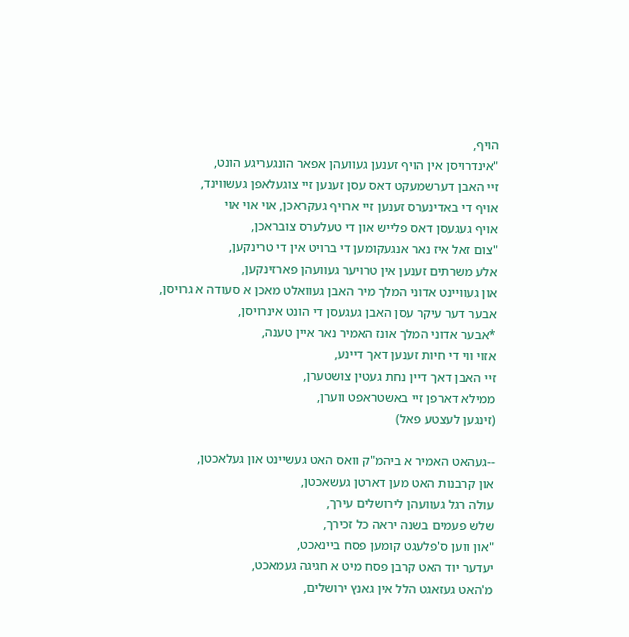הויף,
"אינדרויסן אין הויף זענען געוועהן אפאר הונגעריגע הונט,
זיי האבן דערשמעקט דאס עסן זענען זיי צוגעלאפן געשווינד,
אויף די באדינערס זענען זיי ארויף געקראכן, אוי אוי אוי
אויף געגעסן דאס פלייש און די טעלערס צובראכן,
"צום זאל איז נאר אנגעקומען די ברויט אין די טרינקען,
אלע משרתים זענען אין טרויער געוועהן פארזינקען,
און געוויינט אדוני המלך מיר האבן געוואלט מאכן א סעודה א גרויסן,
אבער דער עיקר עסן האבן געגעסן די הונט אינרויסן,
*אבער אדוני המלך אונז האמיר נאר איין טענה,
אזוי ווי די חיות זענען דאך דיינע,
זיי האבן דאך דיין נחת געטין צושטערן,
ממילא דארפן זיי באשטראפט ווערן,
(זינגען לעצטע פאל)

--געהאט האמיר א ביהמ"ק וואס האט געשיינט און געלאכטן,
און קרבנות האט מען דארטן געשאכטן,
עולה רגל געוועהן לירושלים עירך,
שלש פעמים בשנה יראה כל זכירך,
"און ווען ס'פלעגט קומען פסח ביינאכט,
יעדער יוד האט קרבן פסח מיט א חגיגה געמאכט,
מ'האט געזאגט הלל אין גאנץ ירושלים,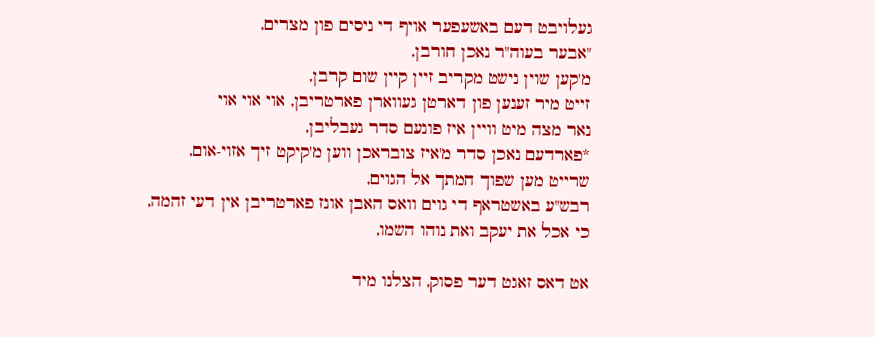געלויבט דעם באשעפער אויף די ניסים פון מצרים,
"אבער בעוה"ר נאכן חורבן,
מ'קען שוין נישט מקריב זיין קיין שום קרבן,
זייט מיר זענען פון דארטן געווארן פארטריבן, אוי אוי אוי
נאר מצה מיט וויין איז פונעם סדר געבליבן,
*פארדעם נאכן סדר מ'איז צובראכן ווען מ'קיקט זיך אזוי-אום,
שרייט מען שפוך חמתך אל הגוים,
רבש"ע באשטראף די גוים וואס האבן אונז פארטריבן אין דעי זהמה,
כי אכל את יעקב ואת נוהו השמו,

אט דאס זאגט דער פסוק, הצלנו מיד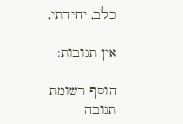כלב, יחידתי,

אין תגובות:

הוסף רשומת תגובה